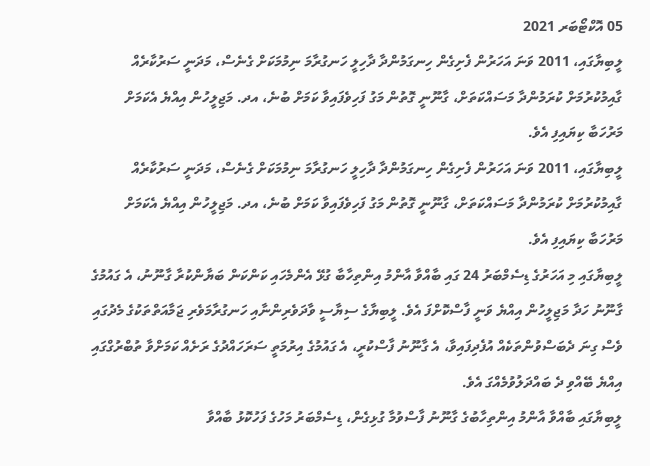05 އޮކްޓޯބަރ 2021
ލީބިޔާގައި، 2011 ވަނަ އަހަރުން ފެށިގެން ހިނގަމުންދާ ދާހިލީ ހަނގުރާމަ ނިމުމަކަށް ގެނެސް، މަދަނީ ސަރުކާރެއް ގާއިމުކުރުމަށް ކުރަމުންދާ މަސައްކަތަށް، ގާނޫނީ ގޮތުން މަގު ފަހިވެފައިވާ ކަމަށް ބުނެ، އދ. މަޖިލީހުން އިއްޔެ އެކަމަށް މަރުހަބާ ކިޔައިފި އެވެ.
ލީބިޔާގައި، 2011 ވަނަ އަހަރުން ފެށިގެން ހިނގަމުންދާ ދާހިލީ ހަނގުރާމަ ނިމުމަކަށް ގެނެސް، މަދަނީ ސަރުކާރެއް ގާއިމުކުރުމަށް ކުރަމުންދާ މަސައްކަތަށް، ގާނޫނީ ގޮތުން މަގު ފަހިވެފައިވާ ކަމަށް ބުނެ، އދ. މަޖިލީހުން އިއްޔެ އެކަމަށް މަރުހަބާ ކިޔައިފި އެވެ.
ލީބިޔާގައި މި އަހަރުގެ ޑިސެމްބަރު 24 ގައި ބާއްވާ އާންމު އިންތިހާބާ ގުޅޭ އެންމެހައި ކަންކަން ބަޔާންކުރާ ގާނޫނު، އެ ގައުމުގެ ގާނޫނު ހަދާ މަޖިލީހުން އިއްޔެ ވަނީ ފާސްކޮށްފަ އެވެ. ލީބިޔާގެ ސިޔާސީ ވާދަވެރިންނާއި ހަނގުރާމަވެރި ޖަމާއަތްތަކުގެ މެދުގައި ވެސް ގިނަ ދެބަސްވުންތަކެއް އުފެދިފައިވާ، އެ ގާނޫނު ފާސްކުރީ، އެ ގައުމުގެ އިރުމަތީ ސަރަހައްދުގެ ރަށެއް ކަމަށްވާ ތުބްރުގްގައި އިއްޔެ ބޭއްވި ދެ ބައްދަލުވުމެއްގަ އެވެ.
ލީބިޔާގައި ބާއްވާ އާންމު އިންތިހާބުގެ ގާނޫނު ފާސްވުމާ ގުޅިގެން، ޑިސެމްބަރު މަހުގެ ފަހުކޮޅު ބާއްވާ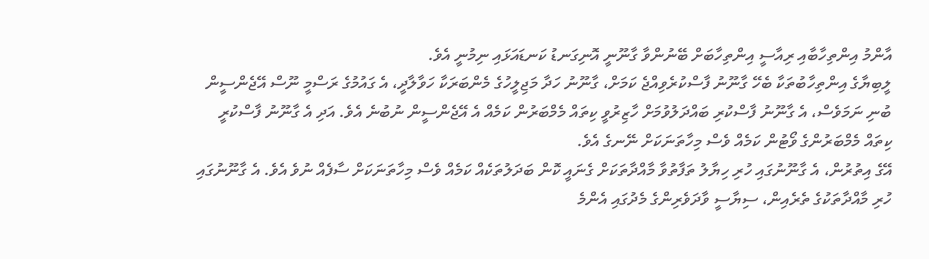އާންމު އިންތިހާބާއި ރިއާސީ އިންތިހާބަށް ބޭނުންވާ ގާނޫނީ އޮނިގަނޑު ކަނޑައަޅައި ނިމުނީ އެވެ.
ލީބިޔާގެ އިންތިހާބުތަކާ ބެހޭ ގާނޫނު ފާސްކުރެވިއްޖެ ކަމަށް، ގާނޫނު ހަދާ މަޖިލީހުގެ މެންބަރަކާ ހަވާލާދީ، އެ ގައުމުގެ ރަސްމީ ނޫސް އޭޖެންސީން ބުނި ނަމަވެސް، އެ ގާނޫނު ފާސްކުރި ބައްދަލުވުމަށް ހާޒިރުވީ ކިތައް މެމްބަރުން ކަމެއް އެ އޭޖެންސީން ނުބުނެ އެވެ. އަދި އެ ގާނޫނު ފާސްކުރީ ކިތައް މެމްބަރުންގެ ވޯޓުން ކަމެއް ވެސް މިހާތަނަކަށް ނޭނގެ އެވެ.
އޭގެ އިތުރުން، އެ ގާނޫނުގައި ހުރި ހިޔާލު ތަފާތުވާ މާއްދާތަކަށް ގެނައީ ކޮން ބަދަލުތަކެއް ކަމެއް ވެސް މިހާތަނަކަށް ސާފެއް ނުވެ އެވެ. އެ ގާނޫނުގައި ހުރި މާއްދާތަކުގެ ތެރެއިން، ސިޔާސީ ވާދަވެރިންގެ މެދުގައި އެންމެ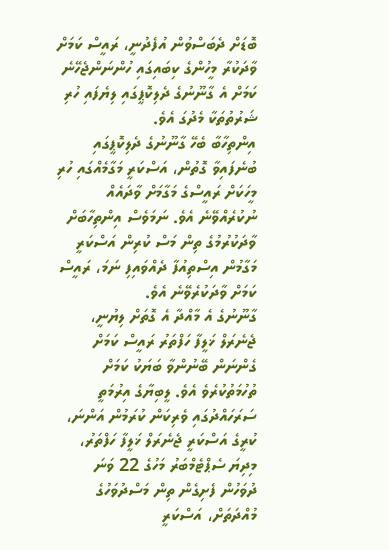ބޮޑަށް ދެބަސްވުން އުފެދުނީ، ރައީސް ކަމަށް ވާދަކުރާ މީހުންގެ ކިބައިގައި ހުންނަންޖެހޭނެ ކަމަށް އެ ގާނޫނުގެ ދެލިކޮޕީގައި ލިޔެފައި ހުރި ޝަރުތުތަކާ މެދުގަ އެވެ.
އިންތިހާބާ ބެހޭ ގާނޫނުގެ ދެލިކޮޕީގައި ބުނެފައިވާ ގޮތުން، އަސްކަރީ މަގާމެއްގައި ހުރި މީހަކަށް ރައީސްގެ މަގާމަށް ވާދައެއް ނުކުރެއްވޭނެ އެވެ. ނަމަވެސް އިންތިހާބަށް ވާދަކުރުމުގެ ތިން މަސް ކުރިން އަސްކަރީ މަގާމުން އިސްތިއުފާ ދެއްވައިފި ނަމަ، ރައީސް ކަމަށް ވާދަކުރެވޭނެ އެވެ.
ގާނޫނުގެ އެ މާއްދާ އެ ގޮތަށް ލިޔުނީ، ޖެނެރަލް ޚަލީފާ ހަފްތަރު ރައީސް ކަމަށް ގެންނަން ބޭނުންވާ ބަޔަކު ކަމަށް ތުހުމަތުކުރެވެ އެވެ. ލީބިޔާގެ އިރުމަތީ ސަރަހައްދުގައި ވެރިކަން ކުރަމުން އަންނަ، ކުރީގެ އަސްކަރީ ޖެނެރަލް ޚަލީފާ ހަފްތަރު، މިދިޔަ ސެޕްޓެމްބަރު މަހުގެ 22 ވަނަ ދުވަހުން ފެށިގެން ތިން މަސްދުވަހުގެ މުއްދަތަށް، އަސްކަރީ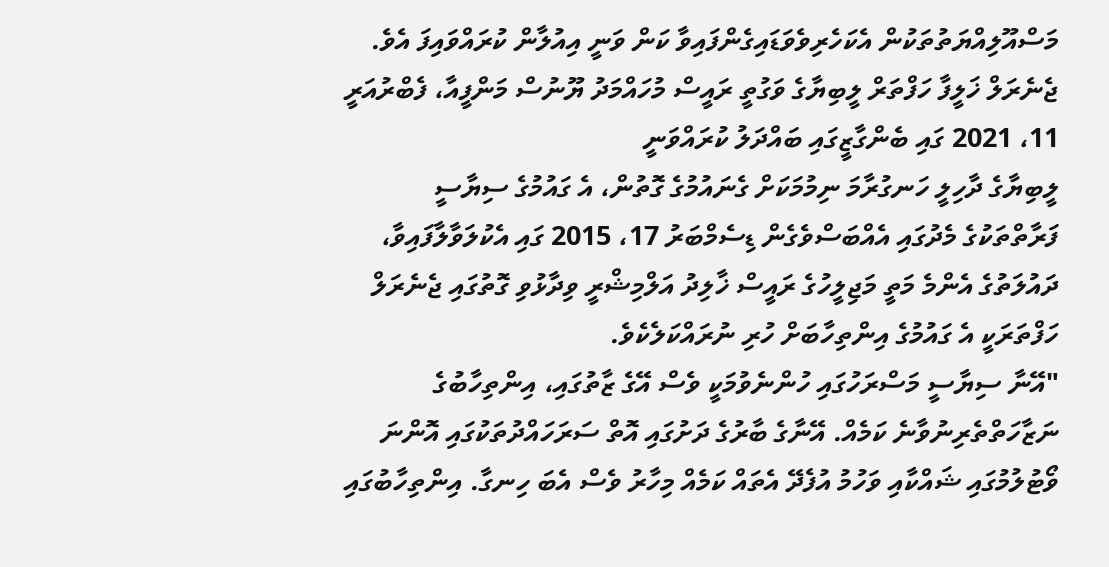މަސްއޫލިއްޔަތުތަކުން އެކަހެރިވެވަޑައިގެންފައިވާ ކަން ވަނީ އިއުލާން ކުރައްވައިފަ އެވެ.
ޖެނެރަލް ޚަލީފާ ހަފްތަރް ލީބިޔާގެ ވަގުތީ ރައީސް މުހައްމަދު ޔޫނުސް މަންފީއާ، ފެބްރުއަރީ 11، 2021 ގައި ބެންގާޒީގައި ބައްދަލު ކުރައްވަނީ
ލީބިޔާގެ ދާހިލީ ހަނގުރާމަ ނިމުމަކަށް ގެނައުމުގެ ގޮތުން، އެ ގައުމުގެ ސިޔާސީ ފަރާތްތަކުގެ މެދުގައި އެއްބަސްވެގެން ޑިސެމްބަރު 17، 2015 ގައި އެކުލަވާލާފައިވާ، ދައުލަތުގެ އެންމެ މަތީ މަޖިލީހުގެ ރައީސް ޚާލިދު އަލްމިޝްރީ ވިދާޅުވި ގޮތުގައި ޖެނެރަލް ހަފްތަރަކީ އެ ގައުމުގެ އިންތިހާބަށް ހުރި ނުރައްކަލެކެވެ.
"އޭނާ ސިޔާސީ މަސްރަހުގައި ހުންނެވުމަކީ ވެސް އޭގެ ޒާތުގައި، އިންތިހާބުގެ ނަޒާހަތްތެރިނުވާނެ ކަމެއް. އޭނާގެ ބާރުގެ ދަށުގައި އޮތް ސަރަހައްދުތަކުގައި އޮންނަ ވޯޓުލުމުގައި ޝައްކާއި ވަހުމު އުފެދޭ އެތައް ކަމެއް މިހާރު ވެސް އެބަ ހިނގާ. އިންތިހާބުގައި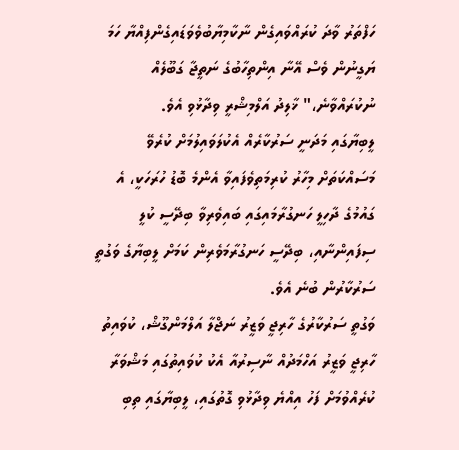ހަފްތަރު ވާދަ ކުރައްވައިގެން ނާކާމިޔާބުވެވަޑައިގެންފިއްޔާ ހަމަ ޔަގީނުން ވެސް އޭނާ އިންތިހާބުގެ ނަތީޖާ ގަބޫލެއް ނުކުރައްވާނެ،" ޚާލިދު އަލްމިޝްރީ ވިދާޅުވި އެވެ.
ލީބިޔާގައި މަދަނީ ސަރުކާރެއް އެކުލަވައިލުމަށް ކުރެވޭ މަސައްކަތަށް މިހާރު ކުރިމަތިވެފައިވާ އެންމެ ބޮޑު ހުރަހަކީ، އެ ގައުމުގެ ދާހިލީ ހަނގުރާމައިގައި ބައިވެރިވާ ބިދޭސީ ކުލީ ސިފައިންނާއި، ބިދޭސީ ހަނގުރާމަވެރިން ކަމަށް ލީބިޔާގެ ވަގުތީ ސަރުކާރުން ބުނެ އެވެ.
ވަގުތީ ސަރުކާރުގެ ހާރިޖީ ވަޒީރު ނަޖްލާ އަލްމަންގޫޝް، ކުވައިތު ހާރިޖީ ވަޒީރު އަހްމަދުއް ނާސިރުއާ އެކު ކުވައިތުގައި މަޝްވަރާ ކުރެއްވުމަށް ފަހު އިއްޔެ ވިދާޅުވި ގޮތުގައި، ލީބިޔާގައި ތިބި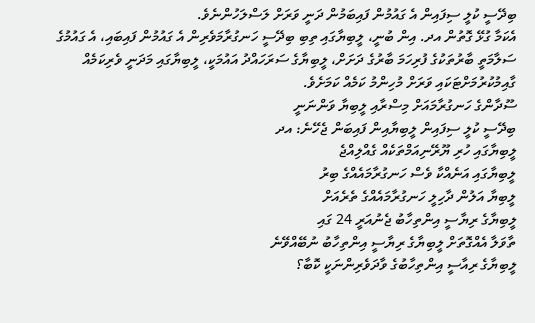ބިދޭސީ ކުލީ ސިފައިން އެ ގައުމުން ފައިބަމުން ދަނީ ވަރަށް ލަސްލަހުންނެވެ.
އެކަމާ ގުޅޭ ގޮތުން އދ. އިން ބުނީ، ލީބިޔާގައި ތިބި ބިދޭސީ ހަނގުރާމަވެރިން އެ ގައުމުން ފައިބައި، އެ ގައުމުގެ ސަލާމަތީ ބާރުތަކުގެ ފުރިހަމަ ބާރުގެ ދަށަށް، ލީބިޔާގެ ސަރަހައްދު އައުމަކީ، ލީބިޔާގައި މަދަނީ ވެރިކަމެއް ގާއިމުކުރުމަށްޓަކައި ވަރަށް މުހިންމު ކަމެއް ކަމަށެވެ.
ސޫދާންގެ ހަނގުރާމައަށް މިސްރާއި ލީބިޔާ ވަންނަނީ
ބިދޭސީ ކުލީ ސިފައިން ލީބިޔާއިން ފައިބަން ޖެހޭނެ: އދ
ލީބިޔާގައި ހުރި ޔޫރޭނިއަމްތަކެއް ގެއްލިއްޖެ
ލީބިޔާގައި އަނެއްކާ ވެސް ހަނގުރާމައެއްގެ ބިރު
ލީބިޔާ އަލުން ދާހިލީ ހަނގުރާމައެއްގެ ތެރެއަށް
ލީބިޔާގެ ރިޔާސީ އިންތިހާބު ޖެނުއަރީ 24 ގައި
ތާވަލާ އެއްގޮތަށް ލީބިޔާގެ ރިޔާސީ އިންތިހާބު ނުބޭއްވޭނެ
ލީބިޔާގެ ރިއާސީ އިންތިހާބުގެ ވާދަވެރިންނަކީ ކޮބާ؟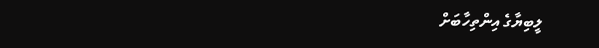ލީބިޔާގެ އިންތިހާބަށް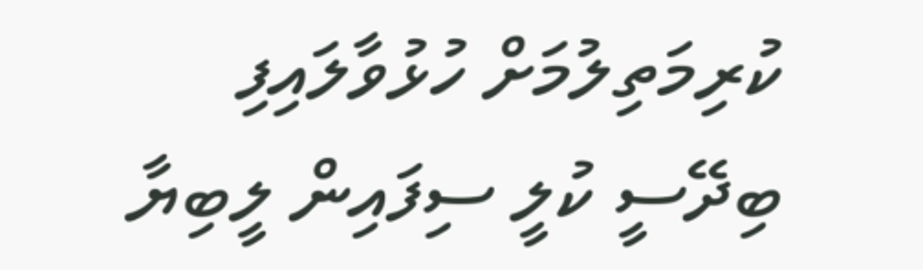ކުރިމަތިލުމަށް ހުޅުވާލައިފި
ބިދޭސީ ކުލީ ސިފައިން ލީބިޔާ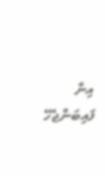އިން ފައިބަންޖެހޭ